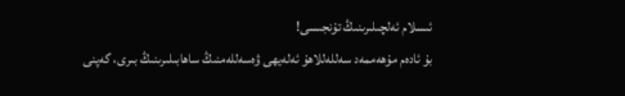ئىسلام ئەلچىلىرىنىڭ تۇنجىسى!
بۇ ئادەم مۇھەممەد سەللەللاھۇ ئەلەيھى ۋەسەللەمنىڭ ساھابىلىرىنىڭ بىرى، گەپنى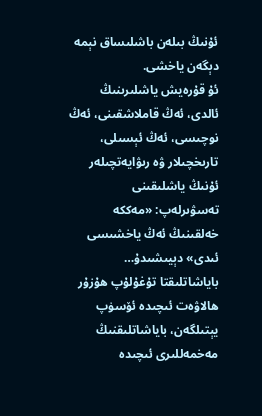ئۇنىڭ بىلەن باشلىساق نېمە دېگەن ياخشى.
ئۇ قۇرەيش ياشلىرىنىڭ ئالدى، ئەڭ قاملاشقىنى، ئەڭ نوچىسى، ئەڭ ئېسىلى، تارىخچىلار ۋە رىۋايەتچىلەر ئۇنىڭ ياشلىقىنى تەسۋىرلەپ: «مەككە خەلقىنىڭ ئەڭ ياخشىسى ئىدى» دېيىشىدۇ… باياشاتلىقتا تۇغۇلۇپ ھۇزۇر ھالاۋەت ئىچىدە ئۆسۈپ يېتىلگەن، باياشاتلىقنىڭ مەخمەللىرى ئىچىدە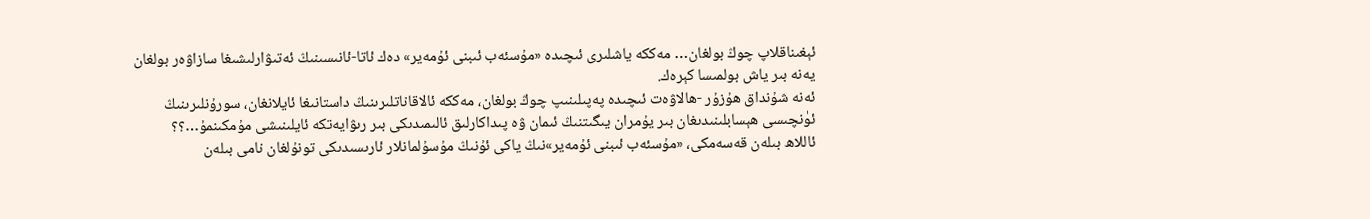ئېغىناقلاپ چوڭ بولغان… مەككە ياشلىرى ئىچىدە «مۇسئەب ئىبنى ئۇمەير» دەك ئاتا-ئانىسىنىڭ ئەتىۋارلىشىغا سازاۋەر بولغان يەنە بىر ياش بولمىسا كېرەك.
ئەنە شۇنداق ھۇزۇر -ھالاۋەت ئىچىدە پەپىلىنىپ چوڭ بولغان، مەككە ئالاقاناتلىرىنىڭ داستانىغا ئايلانغان، سورۇنلىرىنىڭ ئۈنچىسى ھېسابلىنىدىغان بىر يۇمران يىگىتنىڭ ئىمان ۋە پىداكارلىق ئالىمىدىكى بىر رىۋايەتكە ئايلىنىشى مۇمكىنمۇ…؟؟
ئاللاھ بىلەن قەسەمكى، «مۇسئەب ئىبنى ئۇمەير»نىڭ ياكى ئۇنىڭ مۇسۇلمانلار ئارىسىدىكى تونۇلغان نامى بىلەن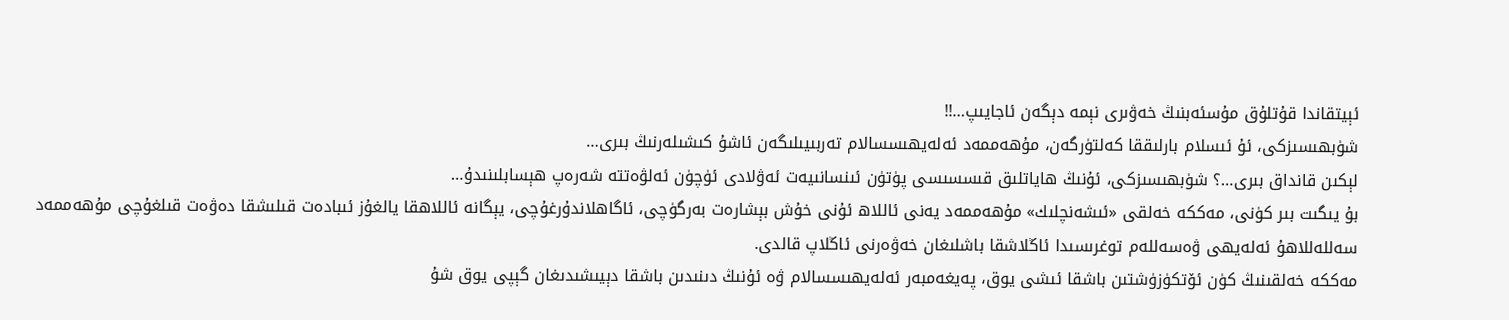ئېيتقاندا قۇتلۇق مۇسئەبنىڭ خەۋىرى نېمە دېگەن ئاجايىپ…!!
شۈبھىسىزكى، ئۇ ئىسلام بارلىققا كەلتۈرگەن، مۇھەممەد ئەلەيھىسسالام تەربىيىلىگەن ئاشۇ كىشىلەرنىڭ بىرى…
لېكىن قانداق بىرى…؟ شۈبھىسىزكى، ئۇنىڭ ھاياتلىق قىسسىسى پۈتۈن ئىنسانىيەت ئەۋلادى ئۈچۈن ئەلۋەتتە شەرەپ ھېسابلىنىدۇ…
بۇ يىگىت بىر كۈنى، مەككە خەلقى «ئىشەنچلىك» مۇھەممەد يەنى ئاللاھ ئۇنى خۇش بېشارەت بەرگۈچى، ئاگاھلاندۇرغۇچى، يېگانە ئاللاھقا يالغۇز ئىبادەت قىلىشقا دەۋەت قىلغۇچى مۇھەممەد سەللەللاھۇ ئەلەيھى ۋەسەللەم توغرىسىدا ئاڭلاشقا باشلىغان خەۋەرنى ئاڭلاپ قالدى.
مەككە خەلقىنىڭ كۈن ئۆتكۈزۈشتىن باشقا ئىشى يوق، پەيغەمبەر ئەلەيھىسسالام ۋە ئۇنىڭ دىنىدىن باشقا دېيىشىدىغان گېپى يوق شۇ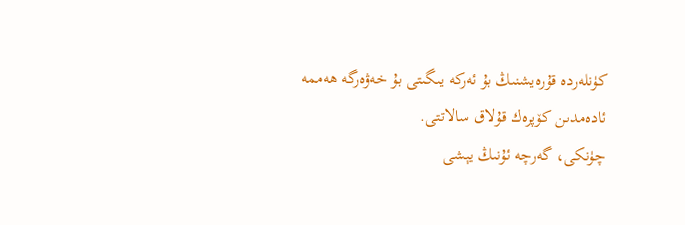كۈنلەردە قۇرەيشنىڭ بۇ ئەركە يىگىتى بۇ خەۋەرگە ھەممە ئادەمدىن كۆپرەك قۇلاق سالاتتى.
چۈنكى، گەرچە ئۇنىڭ يېشى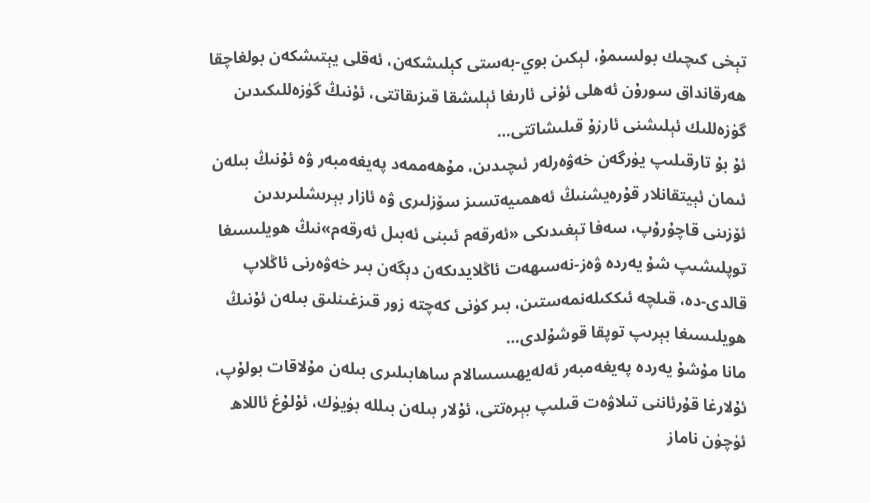تېخى كىچىك بولسىمۇ، لېكىن بوي-بەستى كېلىشكەن، ئەقلى يېتىشكەن بولغاچقا ھەرقانداق سورۇن ئەھلى ئۇنى ئارىغا ئېلىشقا قىزىقاتتى، ئۇنىڭ گۈزەللىكىدىن گۈزەللىك ئېلىشنى ئارزۇ قىلىشاتتى…
ئۇ بۇ تارقىلىپ يۈرگەن خەۋەرلەر ئىچىدىن، مۇھەممەد پەيغەمبەر ۋە ئۇنىڭ بىلەن ئىمان ئېيتقانلار قۇرەيشنىڭ ئەھمىيەتسىز سۆزلىرى ۋە ئازار بېرىشلىرىدىن ئۆزىنى قاچۇرۇپ، سەفا تېغىدىكى «ئەرقەم ئىبنى ئەبىل ئەرقەم»نىڭ ھويلىسىغا توپلىشىپ شۇ يەردە ۋەز-نەسىھەت ئاڭلايدىكەن دېگەن بىر خەۋەرنى ئاڭلاپ قالدى-دە، قىلچە ئىككىلەنمەستىن، بىر كۈنى كەچتە زور قىزغىنلىق بىلەن ئۇنىڭ ھويلىسىغا بېرىپ توپقا قوشۇلدى…
مانا مۇشۇ يەردە پەيغەمبەر ئەلەيھىسسالام ساھابىلىرى بىلەن مۇلاقات بولۇپ، ئۇلارغا قۇرئاننى تىلاۋەت قىلىپ بېرەتتى، ئۇلار بىلەن بىللە بۈيۈك، ئۇلۇغ ئاللاھ ئۈچۈن ناماز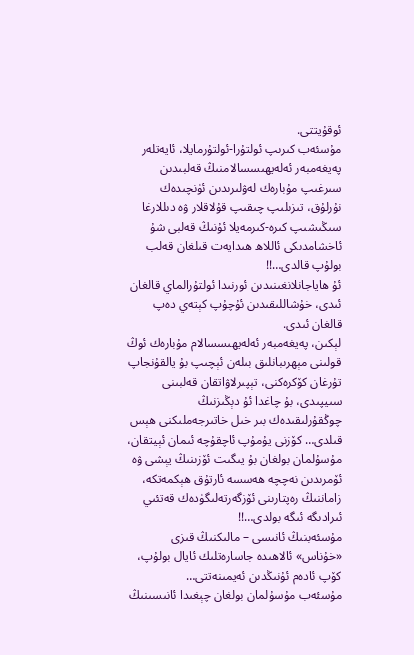ئوقۇيتتى.
مۇسئەب كىرىپ ئولتۇرا-ئولتۇرمايلا، ئايەتلەر پەيغەمبەر ئەلەيھىسسالامنىڭ قەلبىدىن سىرغىپ مۇبارەك لەۋلىرىدىن ئۈنچىدەك نۇرلۇق، تىزىلىپ چىقىپ قۇلاقلار ۋە دىللارغا سىڭىشىپ كىرە-كىرمەيلا ئۇنىڭ قەلبى شۇ ئاخشامدىكى ئاللاھ ھىدايەت قىلغان قەلب بولۇپ قالدى…!!
ئۇ ھاياجانلانغىنىدىن ئورنىدا ئولتۇرالماي قالغان ئىدى، خۇشاللىقىدىن ئۇچۇپ كېتەي دەپ قالغان ئىدى.
لېكىن، پەيغەمبەر ئەلەيھىسسالام مۇبارەك ئوڭ قولىنى مېھرىبانلىق بىلەن ئېچىپ بۇ يالقۇنجاپ تۇرغان كۆكرەكنى، تېپىرلاۋاتقان قەلبىنى سىيپىدى، بۇ چاغدا ئۇ دېڭىزنىڭ چوڭقۇرلىقىدەك بىر خىل خاتىرجەملىكنى ھېس قىلدى… كۆزنى يۇمۇپ ئاچقۇچە ئىمان ئېيتقان، مۇسۇلمان بولغان بۇ يىگىت ئۆزىنىڭ يېشى ۋە ئۆمرىدىن نەچچە ھەسسە ئارتۇق ھېكمەتكە، زاماننىڭ رەپتارىنى ئۆزگەرتەلىگۈدەك قەتئىي ئىرادىگە ئىگە بولدى…!!
مۇسئەبنىڭ ئانىسى – مالىكنىڭ قىزى «خۇناس» ئالاھىدە جاسارەتلىك ئايال بولۇپ، كۆپ ئادەم ئۇنىڭدىن ئەيمىنەتتى…
مۇسئەب مۇسۇلمان بولغان چېغىدا ئانىسىنىڭ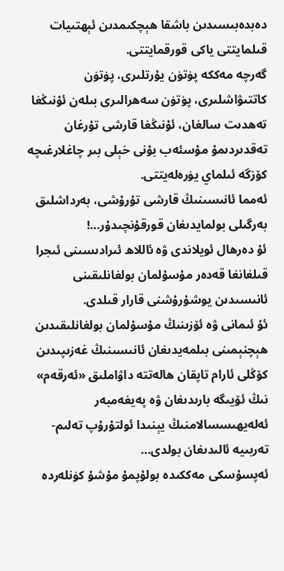دەبدەبىسىدىن باشقا ھېچكىمدىن ئېھتىيات قىلمايتتى ياكى قورقمايتتى.
گەرچە مەككە پۈتۈن يۇرتلىرى، پۈتۈن كاتتىۋاشلىرى، پۈتۈن سەھرالىرى بىلەن ئۇنىڭغا تەھدىت سالغان، ئۇنىڭغا قارشى تۇرغان تەقدىردىمۇ مۇسئەب بۇنى خېلى بىر چاغلارغىچە كۆزگە ئىلماي يۈرەلەيتتى.
ئەمما ئانىسىنىڭ قارشى تۇرۇشى، بەرداشلىق بەرگىلى بولمايدىغان قورقۇنچىدۇر…!
ئۇ دەرھال ئويلاندى ۋە ئاللاھ ئىرادىسىنى ئىجرا قىلغانغا قەدەر مۇسۇلمان بولغانلىقىنى ئانىسىدىن يوشۇرۇشنى قارار قىلدى.
ئۇ ئىمانى ۋە ئۆزىنىڭ مۇسۇلمان بولغانلىقىدىن ھېچنېمىنى بىلمەيدىغان ئانىسىنىڭ غەزىپىدىن كۆڭلى ئارام تاپقان ھالەتتە داۋاملىق «ئەرقەم» نىڭ ئۆيىگە بارىدىغان ۋە پەيغەمبەر ئەلەيھىسسالامنىڭ يېنىدا ئولتۇرۇپ تەلىم-تەربىيە ئالىدىغان بولدى…
ئەپسۇسكى مەككىدە بولۇپمۇ مۇشۇ كۈنلەردە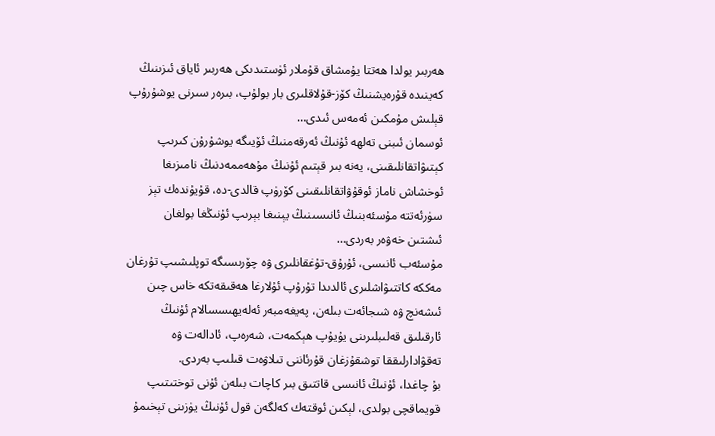ھەربىر يولدا ھەتتا يۇمشاق قۇملار ئۈستىدىكى ھەربىر ئاياق ئىزىنىڭ كەينىدە قۇرەيشنىڭ كۆز-قۇلاقلىرى بار بولۇپ، بىرەر سىرنى يوشۇرۇپ قېلىش مۇمكىن ئەمەس ئىدى…
ئوسمان ئىبنى تەلھە ئۇنىڭ ئەرقەمنىڭ ئۆيىگە يوشۇرۇن كىرىپ كېتىۋاتقانلىقىنى، يەنە بىر قېتىم ئۇنىڭ مۇھەممەدنىڭ نامىزىغا ئوخشاش ناماز ئوقۇۋاتقانلىقىنى كۆرۈپ قالدى-دە، قۇيۇندەك تېز سۈرئەتتە مۇسئەبنىڭ ئانىسىنىڭ يېنىغا بېرىپ ئۇنىڭغا بولغان ئىشتىن خەۋەر بەردى…
مۇسئەب ئانىسى، ئۇرۇق-تۇغقانلىرى ۋە چۆرىسىگە توپلىشىپ تۇرغان مەككە كاتتىۋاشلىرى ئالدىدا تۇرۇپ ئۇلارغا ھەقىقەتكە خاس چىن ئىشەنچ ۋە شىجائەت بىلەن، پەيغەمبەر ئەلەيھىسسالام ئۇنىڭ ئارقىلىق قەلىبلىرىنى يۇيۇپ ھېكمەت، شەرەپ، ئادالەت ۋە تەقۋادارلىققا توشقۇزغان قۇرئاننى تىلاۋەت قىلىپ بەردى.
بۇ چاغدا، ئۇنىڭ ئانىسى قاتتىق بىر كاچات بىلەن ئۇنى توختىتىپ قويماقچى بولدى، لېكىن ئوقتەك كەلگەن قول ئۇنىڭ يۈزىنى تېخىمۇ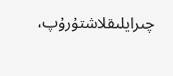چىرايلىقلاشتۇرۇپ،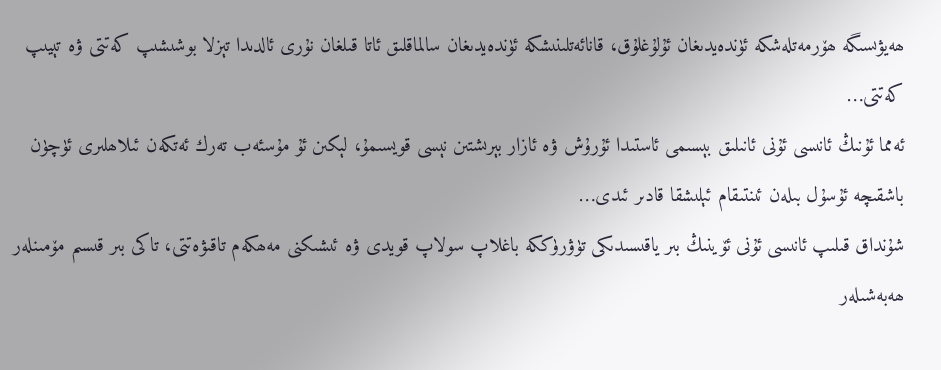ھەيۋىسىگە ھۆرمەتلەشكە ئۈندەيدىغان ئۇلۇغلۇق، قانائەتلىنىشكە ئۈندەيدىغان سالماقلىق ئاتا قىلغان نۇرى ئالدىدا تېزلا بوشىشىپ كەتتى ۋە تېيىپ كەتتى…
ئەمما ئۇنىڭ ئانىسى ئۇنى ئانىلىق بېسىمى ئاستىدا ئۇرۇش ۋە ئازار بېرىشتىن نېسى قويسىمۇ، لېكىن ئۇ مۇسئەب تەرك ئەتكەن ئىلاھلىرى ئۈچۈن باشقىچە ئۇسۇل بىلەن ئىنتىقام ئېلىشقا قادىر ئىدى…
شۇنداق قىلىپ ئانىسى ئۇنى ئۆينىڭ بىر ياقىسىدىكى تۈۋرۈككە باغلاپ سولاپ قويدى ۋە ئىشىكنى مەھكەم تاقىۋەتتى، تاكى بىر قىسىم مۆمىنلەر ھەبەشىلەر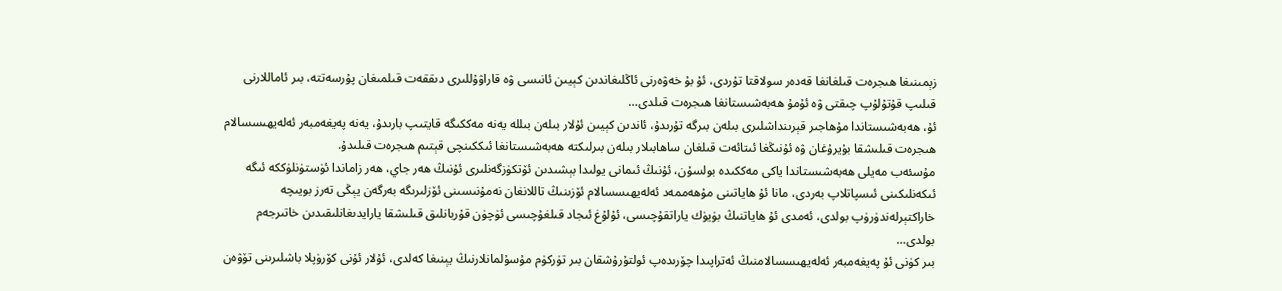زېمىنىغا ھىجرەت قىلغانغا قەدەر سولاقتا تۇردى، ئۇ بۇ خەۋەرنى ئاڭلىغاندىن كېيىن ئانىسى ۋە قاراۋۇللىرى دىققەت قىلمىغان پۇرسەتتە، بىر ئاماللارنى قىلىپ قۇتۇلۇپ چىقتى ۋە ئۇمۇ ھەبەشىستانغا ھىجرەت قىلدى…
ئۇ، ھەبەشىستاندا مۇھاجىر قېرىنداشلىرى بىلەن بىرگە تۇرىدۇ، ئاندىن كېيىن ئۇلار بىلەن بىللە يەنە مەككىگە قايتىپ بارىدۇ، يەنە پەيغەمبەر ئەلەيھىسسالام ھىجرەت قىلىشقا بۇيرۇغان ۋە ئۇنىڭغا ئىتائەت قىلغان ساھابىلار بىلەن بىرلىكتە ھەبەشىستانغا ئىككىنچى قېتىم ھىجرەت قىلىدۇ.
مۇسئەب مەيلى ھەبەشىستاندا ياكى مەككىدە بولسۇن، ئۇنىڭ ئىمانى يولىدا بېشىدىن ئۆتكۈزگەنلىرى ئۇنىڭ ھەر جاي، ھەر زاماندا ئۈستۈنلۈككە ئىگە ئىكەنلىكىنى ئىسپاتلاپ بەردى، مانا ئۇ ھاياتىنى مۇھەممەد ئەلەيھىسسالام ئۆزىنىڭ تاللانغان نەمۇنىسىنى ئۆزلىرىگە بەرگەن يېڭى تەرز بويىچە خاراكتېرلەندۈرۈپ بولدى، ئەمدى ئۇ ھاياتنىڭ بۈيۈك ياراتقۇچىسى، ئۇلۇغ ئىجاد قىلغۇچىسى ئۈچۈن قۇربانلىق قىلىشقا يارايدىغانلىقىدىن خاتىرجەم بولدى…
بىر كۈنى ئۇ پەيغەمبەر ئەلەيھىسسالامنىڭ ئەتراپىدا چۆرىدەپ ئولتۇرۇشقان بىر تۈركۈم مۇسۇلمانلارنىڭ يېنىغا كەلدى، ئۇلار ئۇنى كۆرۈپلا باشلىرىنى تۆۋەن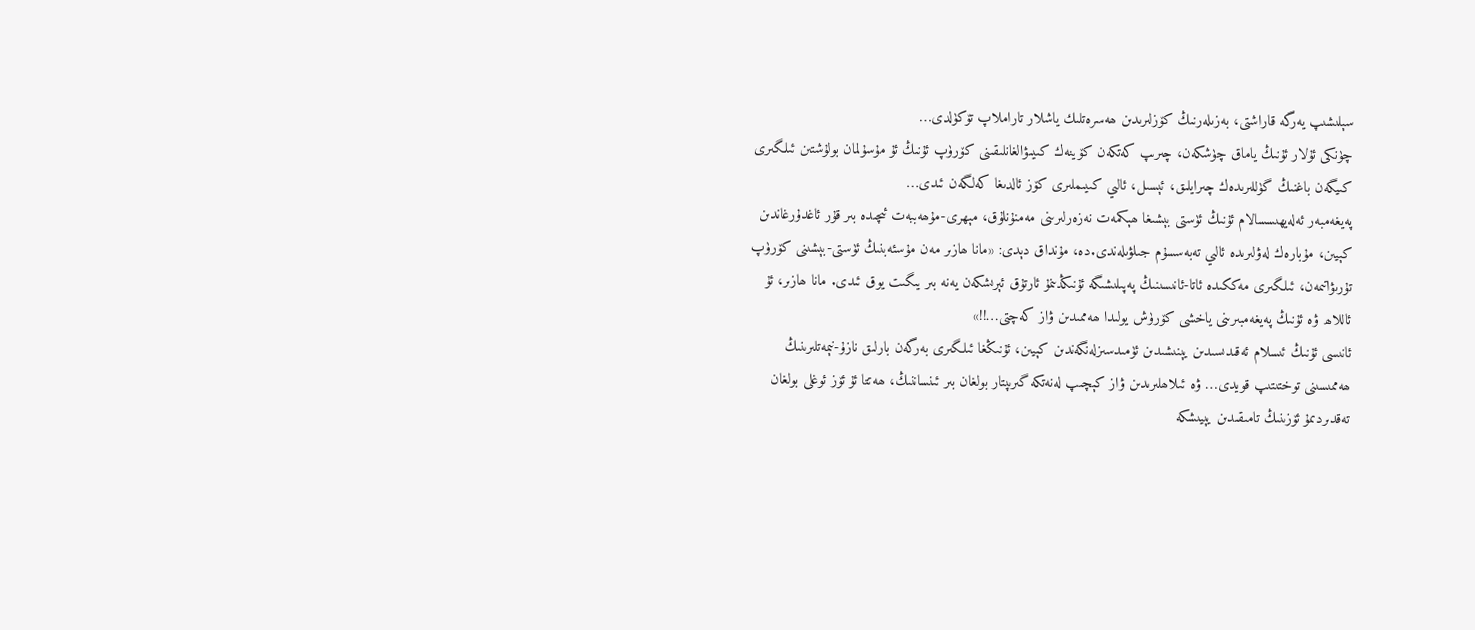سېلىشىپ يەرگە قاراشتى، بەزىلەرنىڭ كۆزلىرىدىن ھەسرەتلىك ياشلار تاراملاپ تۆكۈلدى…
چۈنكى ئۇلار ئۇنىڭ ياماق چۈشكەن، چىرىپ كەتكەن كۆينەك كىيىۋالغانلىقىنى كۆرۈپ ئۇنىڭ ئۇ مۇسۇلمان بولۇشتىن ئىلگىرى كىيگەن باغنىڭ گۈللىرىدەك چىرايلىق، ئېسىل، ئالىي كىيىملىرى كۆز ئالدىغا كەلگەن ئىدى…
پەيغەمبەر ئەلەيھىسسالام ئۇنىڭ ئۈستى بېشىغا ھېكمەت نەزەرلىرىنى مەمنۇنلۇق، مېھرى-مۇھەببەت ئىچىدە بىر قۇر ئاغدۇرغاندىن كېيىن، مۇبارەك لەۋلىرىدە ئالىي تەبەسسۇم جىلۋىلەندى.دە، مۇنداق دېدى: «مانا ھازىر مەن مۇسئەبنىڭ ئۈستى-بېشىنى كۆرۈپ تۇرىۋاتىمەن، ئىلگىرى مەككىدە ئاتا-ئانىسىنىڭ پەپىلىشىگە ئۇنىڭدىنمۇ ئارتۇق ئېرىشكەن يەنە بىر يىگىت يوق ئىدى. مانا ھازىر، ئۇ ئاللاھ ۋە ئۇنىڭ پەيغەمبىرىنى ياخشى كۆرۈش يولىدا ھەممىدىن ۋاز كەچتى…!!»
ئانىسى ئۇنىڭ ئىسلام ئەقىدىسىدىن يېنىشىدىن ئۈمىدسىزلەنگەندىن كېيىن، ئۇنىڭغا ئىلگىرى بەرگەن بارلىق نازۇ-نېمەتلىرىنىڭ ھەممىسىنى توختىتىپ قويدى… ۋە ئىلاھلىرىدىن ۋاز كېچىپ لەنەتكە گىرىپتار بولغان بىر ئىنساننىڭ، ھەتتا ئۇ ئۆز ئوغلى بولغان تەقدىردىمۇ ئۆزىنىڭ تامىقىدىن يېيىشكە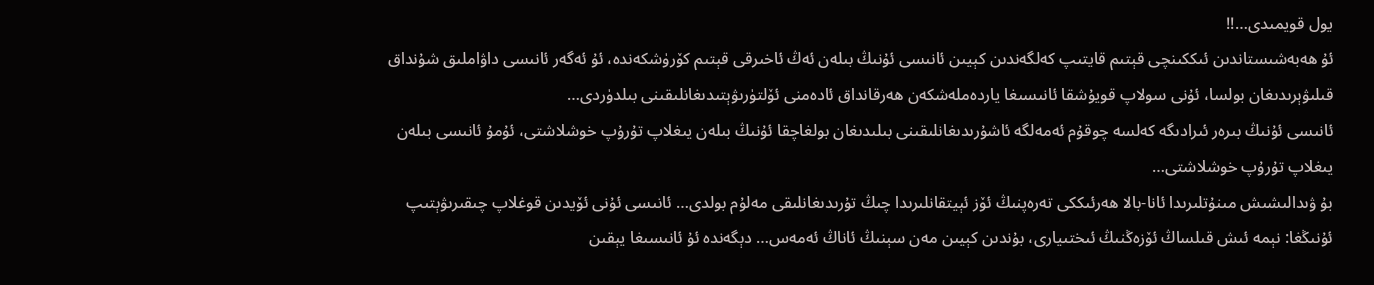يول قويمىدى…!!
ئۇ ھەبەشىستاندىن ئىككىنچى قېتىم قايتىپ كەلگەندىن كېيىن ئانىسى ئۇنىڭ بىلەن ئەڭ ئاخىرقى قېتىم كۆرۈشكەندە، ئۇ ئەگەر ئانىسى داۋاملىق شۇنداق قىلىۋېرىدىغان بولسا، ئۇنى سولاپ قويۇشقا ئانىسىغا ياردەملەشكەن ھەرقانداق ئادەمنى ئۆلتۈرىۋېتىدىغانلىقىنى بىلدۈردى…
ئانىسى ئۇنىڭ بىرەر ئىرادىگە كەلسە چوقۇم ئەمەلگە ئاشۇرىدىغانلىقىنى بىلىدىغان بولغاچقا ئۇنىڭ بىلەن يىغلاپ تۇرۇپ خوشلاشتى، ئۇمۇ ئانىسى بىلەن يىغلاپ تۇرۇپ خوشلاشتى…
بۇ ۋىدالىشىش مىنۇتلىرىدا ئانا-بالا ھەرئىككى تەرەپنىڭ ئۆز ئېيتقانلىرىدا چىڭ تۇرىدىغانلىقى مەلۇم بولدى… ئانىسى ئۇنى ئۆيدىن قوغلاپ چىقىرىۋېتىپ ئۇنىڭغا: نېمە ئىش قىلساڭ ئۆزەڭنىڭ ئىختىيارى، بۇندىن كېيىن مەن سېنىڭ ئاناڭ ئەمەس… دېگەندە ئۇ ئانىسىغا يېقىن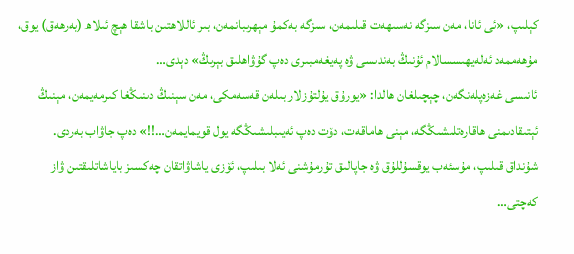كېلىپ، «ئى ئانا، مەن سىزگە نەسىھەت قىلىمەن، سىزگە بەكمۇ مېھرىبانمەن، بىر ئاللاھتىن باشقا ھېچ ئىلاھ (بەرھەق) يوق، مۇھەممەد ئەلەيھىسسالام ئۇنىڭ بەندىسى ۋە پەيغەمبىرى دەپ گۇۋاھلىق بېرىڭ» دېدى…
ئانىسى غەزەپلەنگەن، چېچىلغان ھالدا: «يورۇق يۇلتۇزلار بىلەن قەسەمكى، مەن سېنىڭ دىنىڭغا كىرمەيمەن، مېنىڭ ئېتىقادىمنى ھاقارەتلىشىڭگە، مېنى ھاماقەت، دۆت دەپ ئەيىبلىشىڭگە يول قويمايمەن…!!» دەپ جاۋاب بەردى.
شۇنداق قىلىپ، مۇسئەب يوقسۇللۇق ۋە جاپالىق تۇرمۇشنى ئەلا بىلىپ، ئۆزى ياشاۋاتقان چەكسىز باياشاتلىقتىن ۋاز كەچتى…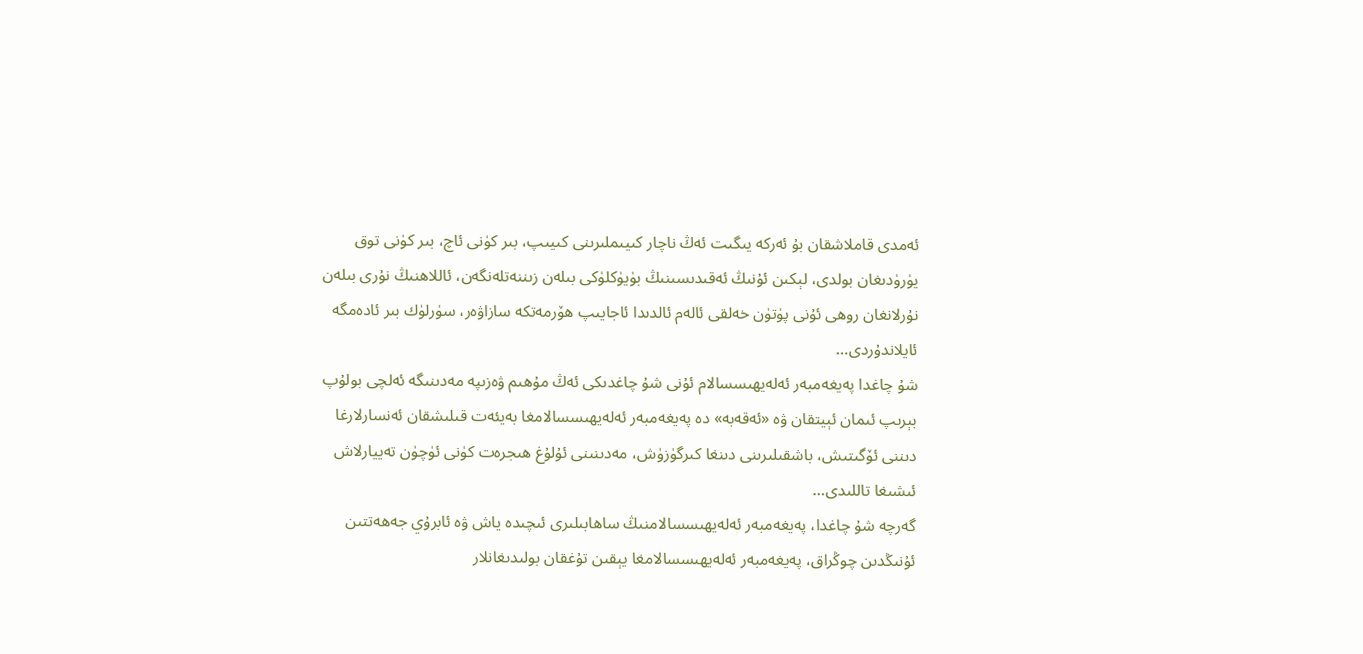ئەمدى قاملاشقان بۇ ئەركە يىگىت ئەڭ ناچار كىيىملىرىنى كىيىپ، بىر كۈنى ئاچ، بىر كۈنى توق يۈرۈدىغان بولدى، لېكىن ئۇنىڭ ئەقىدىسىنىڭ بۈيۈكلۈكى بىلەن زىننەتلەنگەن، ئاللاھنىڭ نۇرى بىلەن نۇرلانغان روھى ئۇنى پۈتۈن خەلقى ئالەم ئالدىدا ئاجايىپ ھۆرمەتكە سازاۋەر، سۈرلۈك بىر ئادەمگە ئايلاندۇردى…
شۇ چاغدا پەيغەمبەر ئەلەيھىسسالام ئۇنى شۇ چاغدىكى ئەڭ مۇھىم ۋەزىپە مەدىنىگە ئەلچى بولۇپ بېرىپ ئىمان ئېيتقان ۋە «ئەقەبە» دە پەيغەمبەر ئەلەيھىسسالامغا بەيئەت قىلىشقان ئەنسارلارغا دىننى ئۆگىتىش، باشقىلىرىنى دىنغا كىرگۈزۈش، مەدىنىنى ئۇلۇغ ھىجرەت كۈنى ئۈچۈن تەييارلاش ئىشىغا تاللىدى…
گەرچە شۇ چاغدا، پەيغەمبەر ئەلەيھىسسالامنىڭ ساھابىلىرى ئىچىدە ياش ۋە ئابرۇي جەھەتتىن ئۇنىڭدىن چوڭراق، پەيغەمبەر ئەلەيھىسسالامغا يېقىن تۇغقان بولىدىغانلار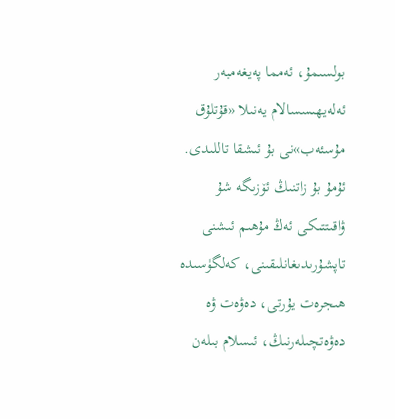بولسىمۇ، ئەمما پەيغەمبەر ئەلەيھىسسالام يەنىلا «قۇتلۇق مۇسئەب»نى بۇ ئىشقا تاللىدى. ئۇمۇ بۇ زاتنىڭ ئۆزىگە شۇ ۋاقىتتىكى ئەڭ مۇھىم ئىشنى تاپشۇرىدىغانلىقىنى، كەلگۈسىدە ھىجرەت يۇرتى، دەۋەت ۋە دەۋەتچىلەرنىڭ، ئىسلام بىلەن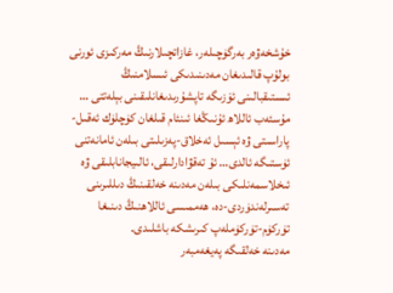خۇشخەۋەر بەرگۈچىلەر، غازاتچىلارنىڭ مەركىزى ئورنى بولۇپ قالىدىغان مەدىنىدىكى ئىسلامنىڭ ئىستىقبالىنى ئۆزىگە تاپشۇرىدىغانلىقىنى بېلەتتى …
مۇسئەب ئاللاھ ئۇنىڭغا ئىنئام قىلغان كۈچلۈك ئەقىل-پاراسىتى ۋە ئېسىل ئەخلاق-پەزىلىتى بىلەن ئامانەتنى ئۈستىگە ئالدى… ئۇ تەقۋادارلىقى، ئالىيجانابلىقى ۋە ئىخلاسمەنلىكى بىلەن مەدىنە خەلقىنىڭ دىللىرىنى تەسىرلەندۈردى-دە، ھەممىسى ئاللاھنىڭ دىنىغا تۈركۈم-تۈركۈملەپ كىرىشكە باشلىدى.
مەدىنە خەلقىگە پەيغەمبەر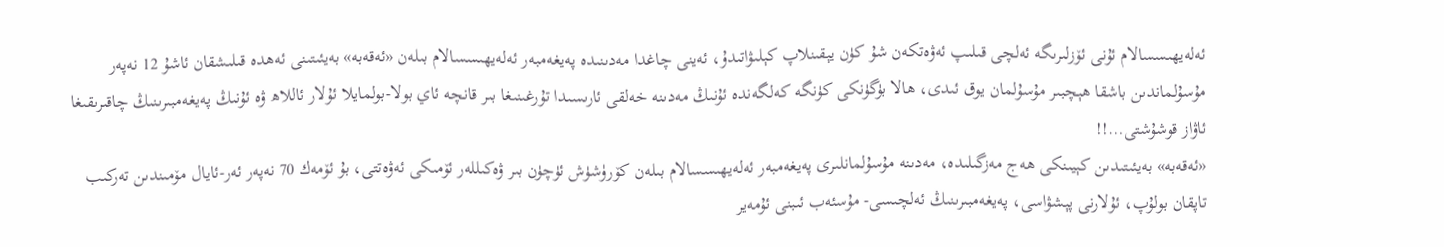ئەلەيھىسسالام ئۇنى ئۆزلىرىگە ئەلچى قىلىپ ئەۋەتكەن شۇ كۈن يېقىنلاپ كېلىۋاتىدۇ، ئەينى چاغدا مەدىنىدە پەيغەمبەر ئەلەيھىسسالام بىلەن «ئەقەبە» بەيئىتىنى ئەھدە قىلىشقان ئاشۇ 12 نەپەر مۇسۇلماندىن باشقا ھېچبىر مۇسۇلمان يوق ئىدى، ھالا بۈگۈنكى كۈنگە كەلگەندە ئۇنىڭ مەدىنە خەلقى ئارىسىدا تۇرغىنىغا بىر قانچە ئاي بولا-بولمايلا ئۇلار ئاللاھ ۋە ئۇنىڭ پەيغەمبىرىنىڭ چاقىرىقىغا ئاۋاز قوشۇشتى…!!
«ئەقەبە» بەيئىتىدىن كېيىنكى ھەج مەزگىلىدە، مەدىنە مۇسۇلمانلىرى پەيغەمبەر ئەلەيھىسسالام بىلەن كۆرۈشۈش ئۈچۈن بىر ۋەكىللەر ئۆمىكى ئەۋەتتى، بۇ ئۆمەك 70 نەپەر ئەر-ئايال مۆمىندىن تەركىب تاپقان بولۇپ، ئۇلارنى پېشۋاسى، پەيغەمبىرىنىڭ ئەلچىسى- مۇسئەب ئىبنى ئۇمەير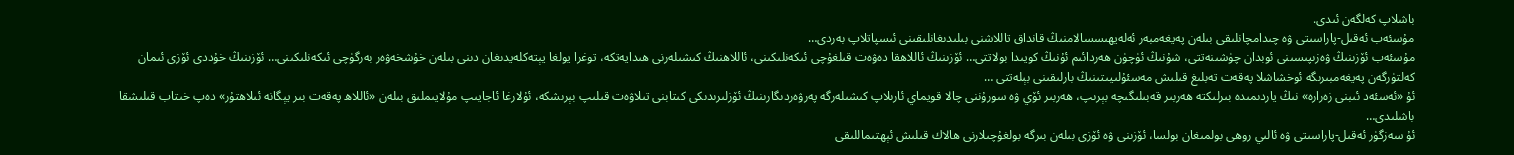باشلاپ كەلگەن ئىدى.
مۇسئەب ئەقىل-پاراسىتى ۋە چىدامچانلىقى بىلەن پەيغەمبەر ئەلەيھىسسالامنىڭ قانداق تاللاشنى بىلىدىغانلىقىنى ئىسپاتلاپ بەردى…
مۇسئەب ئۆزىنىڭ ۋەزىپىسىنى ئوبدان چۈشىنەتتى، شۇنىڭ ئۈچۈن ھەردائىم ئۇنىڭ كويىدا بولاتتى… ئۆزىنىڭ ئاللاھقا دەۋەت قىلغۇچى ئىكەنلىكىنى، ئاللاھنىڭ كىشىلەرنى ھىدايەتكە، توغرا يولغا يېتەكلەيدىغان دىنى بىلەن خۇشخەۋەر بەرگۈچى ئىكەنلىكىنى… ئۆزىنىڭ خۇددى ئۆزى ئىمان كەلتۈرگەن پەيغەمبىرىگە ئوخشاشلا پەقەت تەبلىغ قىلىش مەسئۇلىيىتىنىڭ بارلىقىنى بېلەتتى …
ئۇ «ئەسئەد ئىبنى زەرارە» نىڭ ياردىمىدە بىرلىكتە ھەربىر قەبىلىگىچە بېرىپ، ھەربىر ئۆي ۋە سورۇننى چالا قويماي ئارىلاپ كىشىلەرگە پەرۋەردىگارىنىڭ ئۆزلىرىدىكى كىتابنى تىلاۋەت قىلىپ بېرىشكە، ئۇلارغا ئاجايىپ مۇلايىملىق بىلەن «ئاللاھ پەقەت بىر يېگانە ئىلاھتۇر» دەپ خىتاب قىلىشقا باشلىدى…
ئۇ سەزگۈر ئەقىل-پاراسىتى ۋە ئالىي روھى بولمىغان بولسا، ئۆزىنى ۋە ئۆزى بىلەن بىرگە بولغۇچىلارنى ھالاك قىلىش ئېھتىماللىقى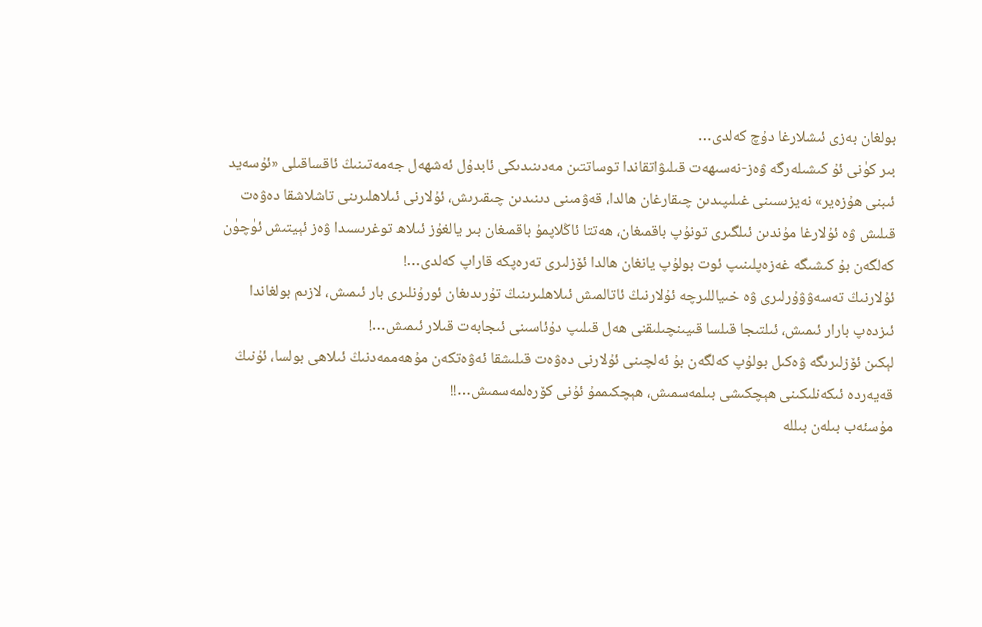بولغان بەزى ئىشلارغا دۇچ كەلدى…
بىر كۈنى ئۇ كىشىلەرگە ۋەز-نەسىھەت قىلىۋاتقاندا توساتتىن مەدىنىدىكى ئابدۇل ئەشھەل جەمەتىنىڭ ئاقساقىلى «ئۇسەيد ئىبنى ھۇزەير» نەيزىسىنى غىلىپىدىن چىقارغان ھالدا، قەۋمىنى دىنىدىن چىقىرىش، ئۇلارنى ئىلاھلىرىنى تاشلاشقا دەۋەت قىلىش ۋە ئۇلارغا مۇندىن ئىلگىرى تونۇپ باقمىغان، ھەتتا ئاڭلاپمۇ باقمىغان بىر يالغۇز ئىلاھ توغرىسىدا ۋەز ئېيتىش ئۈچۈن كەلگەن بۇ كىشىگە غەزەپلىنىپ ئوت بولۇپ يانغان ھالدا ئۆزلىرى تەرەپكە قاراپ كەلدى…!
ئۇلارنىڭ تەسەۋۋۇرلىرى ۋە خىياللىرچە ئۇلارنىڭ ئاتالمىش ئىلاھلىرىنىڭ تۇرىدىغان ئورۇنلىرى بار ئىمىش، لازىم بولغاندا ئىزدەپ بارار ئىمىش، ئىلتىجا قىلسا قىيىنچىلىقنى ھەل قىلىپ دۇئاسىنى ئىجابەت قىلار ئىمىش…!
لېكىن ئۆزلىرىگە ۋەكىل بولۇپ كەلگەن بۇ ئەلچىنى ئۇلارنى دەۋەت قىلىشقا ئەۋەتكەن مۇھەممەدنىڭ ئىلاھى بولسا، ئۇنىڭ قەيەردە ئىكەنلىكىنى ھېچكىشى بىلمەسمىش، ھېچكىممۇ ئۇنى كۆرەلمەسمىش…!!
مۇسئەب بىلەن بىللە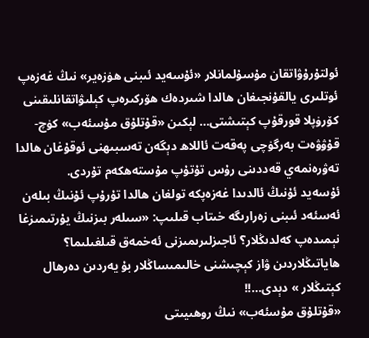ئولتۇرۇۋاتقان مۇسۇلمانلار «ئۇسەيد ئىبنى ھۈزەير» نىڭ غەزەپ ئوتلىرى يالقۇنجىغان ھالدا شىردەك ھۆركىرەپ كېلىۋاتقانلىقىنى كۆرۈپلا قورقۇپ كېتىشتى… لېكىن «قۇتلۇق مۇسئەب» كۈچ-قۇۋۋەت بەرگۈچى پەقەت ئاللاھ دېگەن تەسبىھنى ئوقۇغان ھالدا تەۋرەنمەي قەددىنى رۇس تۇتۇپ مۇستەھكەم تۇردى.
ئۇسەيد ئۇنىڭ ئالدىدا غەزەپكە تولغان ھالدا تۇرۇپ ئۇنىڭ بىلەن ئەسئەد ئىبنى زەرارىگە خىتاب قىلىپ: «سىلەر بىزنىڭ يۇرتىمىزغا نېمىدەپ كەلدىڭلار؟ ئاجىزلىرىمىزنى ئەخمەق قىلغىلىما؟ ھاياتىڭلاردىن ۋاز كېچىشنى خالىمىساڭلار بۇ يەردىن دەرھال كېتىڭلار » دېدى…!!
«قۇتلۇق مۇسئەب» نىڭ روھىيىتى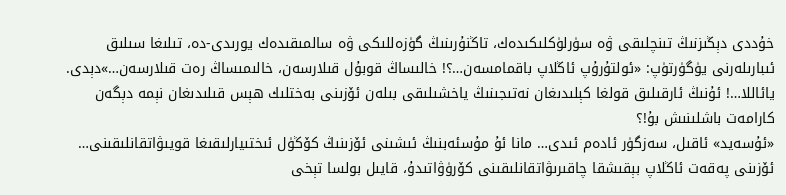خۇددى دېڭىزنىڭ تىنچلىقى ۋە سۈرلۈكلىكىدەك، تاڭنۇرىنىڭ گۈزەللىكى ۋە سالمىقىدەك يورىدى-دە، تىلىغا سىلىق ئىبارىلەرنى يۈگۈرتۈپ: «ئولتۇرۇپ ئاڭلاپ باقمامسەن…؟! خالىساڭ قوبۇل قىلارسەن، خالىمىساڭ رەت قىلارسەن…»دېدى.
يائاللا…! ئۇنىڭ ئارقىلىق قولغا كېلىدىغان نەتىجىنىڭ ياخشىلىقى بىلەن ئۆزىنى بەختلىك ھېس قىلىدىغان نېمە دېگەن كارامەت باشلىنىش بۇ!؟
«ئۇسەيد» ئاقىل، سەزگۈر ئادەم ئىدى… مانا ئۇ مۇسئەبنىڭ ئىشىنى ئۆزىنىڭ كۆڭۈل ئىختىيارلىقىغا قويىۋاتقانلىقىنى… ئۆزىنى پەقەت ئاڭلاپ بېقىشقا چاقىرىۋاتقانلىقىنى كۆرۈۋاتىدۇ، قايىل بولسا تېخى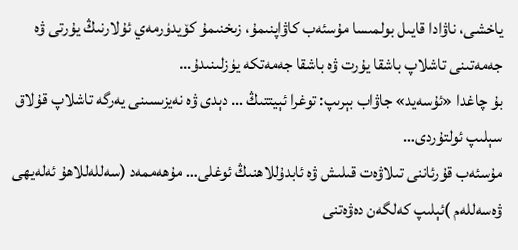ياخشى، ناۋادا قايىل بولمىسا مۇسئەب كاۋاپنىمۇ، زىخنىمۇ كۆيدۈرمەي ئۇلارنىڭ يۇرتى ۋە جەمەتىنى تاشلاپ باشقا يۇرت ۋە باشقا جەمەتكە يۈزلىنىدۇ…
بۇ چاغدا «ئۇسەيد» جاۋاب بېرىپ: توغرا ئېيتتىڭ … دېدى ۋە نەيزىسىنى يەرگە تاشلاپ قۇلاق سېلىپ ئولتۇردى…
مۇسئەب قۇرئاننى تىلاۋەت قىلىش ۋە ئابدۇللاھنىڭ ئوغلى… مۇھەممەد (سەللەللاھۇ ئەلەيھى ۋەسەللەم )ئېلىپ كەلگەن دەۋەتنى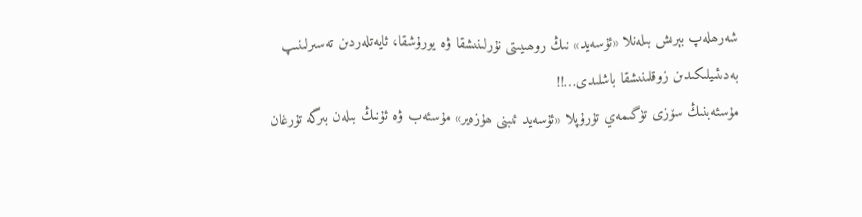شەرھلەپ بېرىش بىلەنلا «ئۇسەيد» نىڭ روھىيىتى نۇرلىنىشقا ۋە يورۇشقا، ئايەتلەردىن تەسىرلىنىپ بەدىئىيلىكىدىن زوقلىنىشقا باشلىدى…!!
مۇسئەبنىڭ سۆزى تۈگىمەي تۇرۇپلا «ئۇسەيد ئىبنى ھۇزەير» مۇسئەب ۋە ئۇنىڭ بىلەن بىرگە تۇرغان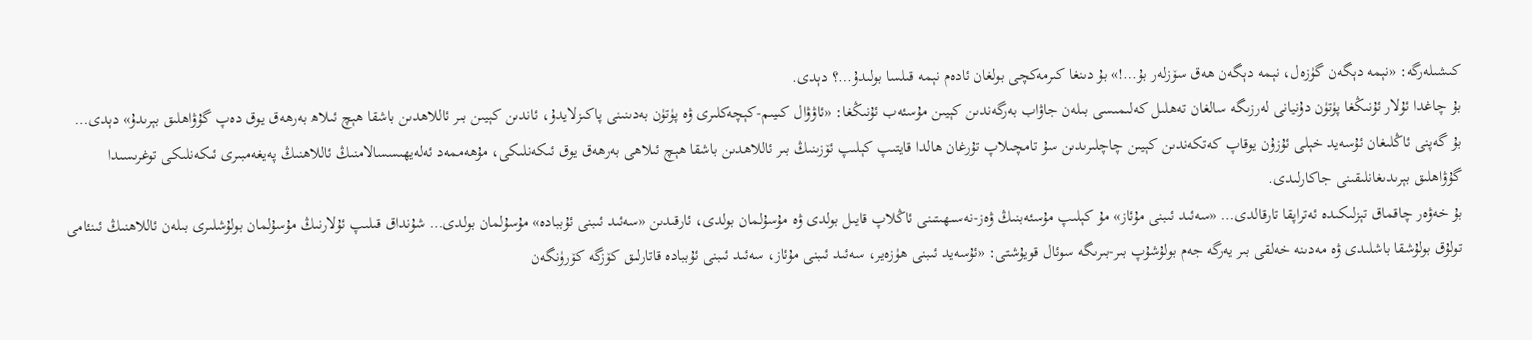كىشىلەرگە: «نېمە دېگەن گۈزەل، نېمە دېگەن ھەق سۆزلەر بۇ…!» بۇ دىنغا كىرمەكچى بولغان ئادەم نېمە قىلسا بولىدۇ…؟ دېدى.
بۇ چاغدا ئۇلار ئۇنىڭغا پۈتۈن دۇنيانى لەرزىگە سالغان تەھلىل كەلىمىسى بىلەن جاۋاب بەرگەندىن كېيىن مۇسئەب ئۇنىڭغا: «ئاۋۋال كىيىم-كېچەكلىرى ۋە پۈتۈن بەدىنىنى پاكىزلايدۇ، ئاندىن كېيىن بىر ئاللاھدىن باشقا ھېچ ئىلاھ بەرھەق يوق دەپ گۇۋاھلىق بېرىدۇ» دېدى…
بۇ گەپنى ئاڭلىغان ئۇسەيد خېلى ئۇزۇن يوقاپ كەتكەندىن كېيىن چاچلىرىدىن سۇ تامچىلاپ تۇرغان ھالدا قايتىپ كېلىپ ئۆزىنىڭ بىر ئاللاھدىن باشقا ھېچ ئىلاھى بەرھەق يوق ئىكەنلىكى، مۇھەممەد ئەلەيھىسسالامنىڭ ئاللاھنىڭ پەيغەمبىرى ئىكەنلىكى توغرىسىدا گۇۋاھلىق بېرىدىغانلىقىنى جاكارلىدى.
بۇ خەۋەر چاقماق تېزلىكىدە ئەتراپقا تارقالدى… «سەئىد ئىبنى مۇئاز» مۇ كېلىپ مۇسئەبنىڭ ۋەز-نەسىھىتىنى ئاڭلاپ قايىل بولدى ۋە مۇسۇلمان بولدى، ئارقىدىن «سەئىد ئىبنى ئۇببادە» مۇسۇلمان بولدى… شۇنداق قىلىپ ئۇلارنىڭ مۇسۇلمان بولۇشلىرى بىلەن ئاللاھنىڭ ئىنئامى تولۇق بولۇشقا باشلىدى ۋە مەدىنە خەلقى بىر يەرگە جەم بولۇشۇپ بىر-بىرىگە سوئال قويۇشتى: «ئۇسەيد ئىبنى ھۈزەير، سەئىد ئىبنى مۇئاز، سەئىد ئىبنى ئۇببادە قاتارلىق كۆزگە كۆرۈنگەن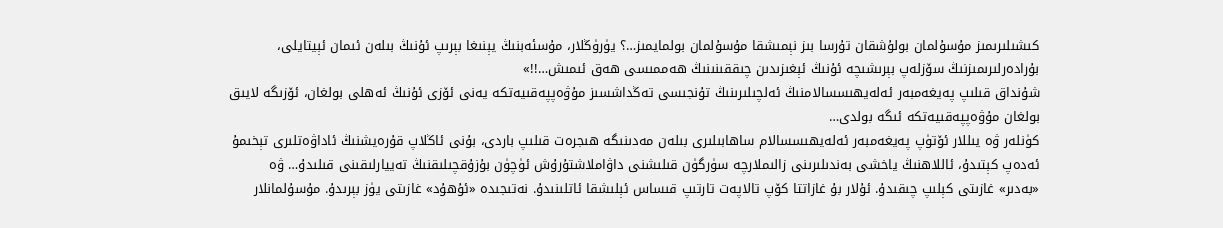كىشىلىرىمىز مۇسۇلمان بولۇشقان تۇرسا بىز نېمىشقا مۇسۇلمان بولمايمىز…؟ يۈرۈڭلار، مۇسئەبنىڭ يېنىغا بېرىپ ئۇنىڭ بىلەن ئىمان ئېيتايلى، بۇرادەرلىرىمىزنىڭ سۆزلەپ بېرىشىچە ئۇنىڭ ئېغىزىدىن چىققىنىنىڭ ھەممىسى ھەق ئىمىش…!!»
شۇنداق قىلىپ پەيغەمبەر ئەلەيھىسسالامنىڭ ئەلچىلىرىنىڭ تۇنجىسى تەڭداشسىز مۇۋەپپەقىيەتكە يەنى ئۆزى ئۇنىڭ ئەھلى بولغان، ئۆزىگە لايىق بولغان مۇۋەپپەقىيەتكە ئىگە بولدى…
كۈنلەر ۋە يىللار ئۆتۈپ پەيغەمبەر ئەلەيھىسسالام ساھابىلىرى بىلەن مەدىنىگە ھىجرەت قىلىپ باردى، بۇنى ئاڭلاپ قۇرەيشنىڭ ئاداۋەتلىرى تېخىمۇ ئەدەپ كېتىدۇ، ئاللاھنىڭ ياخشى بەندىلىرىنى زالىملارچە سۈرگۈن قىلىشنى داۋاملاشتۇرۇش ئۈچۈن بۇزۇقچىلىقنىڭ تەييارلىقىنى قىلىدۇ… ۋە «بەدىر» غازىتى كېلىپ چىقىدۇ. ئۇلار بۇ غازاتتا كۆپ تالاپەت تارتىپ قىساس ئېلىشقا ئاتلىنىدۇ. نەتىجىدە «ئۇھۇد» غازىتى يۈز بېرىدۇ. مۇسۇلمانلار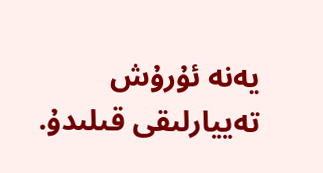يەنە ئۇرۇش تەييارلىقى قىلىدۇ.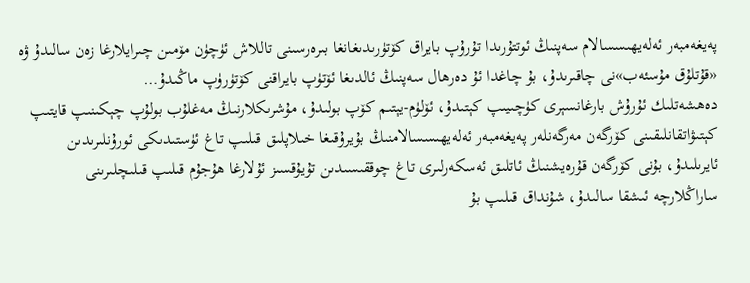پەيغەمبەر ئەلەيھىسسالام سەپنىڭ ئوتتۇرىدا تۇرۇپ بايراق كۆتۈرىدىغانغا بىرەرسىنى تاللاش ئۈچۈن مۆمىن چىرايلارغا زەن سالىدۇ ۋە «قۇتلۇق مۇسئەب»نى چاقىرىدۇ، بۇ چاغدا ئۇ دەرھال سەپنىڭ ئالدىغا ئۆتۈپ بايراقنى كۆتۈرۈپ ماڭىدۇ…
دەھشەتلىك ئۇرۇش بارغانسېرى كۈچىيىپ كېتىدۇ، ئۆلۈم-يېتىم كۆپ بولىدۇ، مۇشرىكلارنىڭ مەغلۇب بولۇپ چېكىنىپ قايتىپ كېتىۋاتقانلىقىنى كۆرگەن مەرگەنلەر پەيغەمبەر ئەلەيھىسسالامنىڭ بۇيرۇقىغا خىلاپلىق قىلىپ تاغ ئۈستىدىكى ئورۇنلىرىدىن ئايرىلىدۇ، بۇنى كۆرگەن قۇرەيشنىڭ ئاتلىق ئەسكەرلىرى تاغ چوققىسىدىن تۇيۇقسىز ئۇلارغا ھۇجۇم قىلىپ قىلىچلىرىنى ساراڭلارچە ئىشقا سالىدۇ، شۇنداق قىلىپ بۇ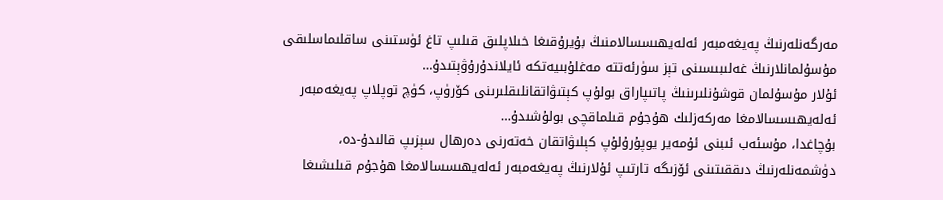مەرگەنلەرنىڭ پەيغەمبەر ئەلەيھىسسالامنىڭ بۇيرۇقىغا خىلاپلىق قىلىپ تاغ ئۈستىنى ساقلىماسلىقى مۇسۇلمانلارنىڭ غەلىبىسىنى تېز سۈرئەتتە مەغلۇبىيەتكە ئايلاندۇرۇۋېتىدۇ…
ئۇلار مۇسۇلمان قوشۇنلىرىنىڭ پاتىپاراق بولۇپ كېتىۋاتقانلىقلىرىنى كۆرۈپ، كۈچ توپلاپ پەيغەمبەر ئەلەيھىسسالامغا مەركەزلىك ھۇجۇم قىلماقچى بولۇشىدۇ…
بۇچاغدا، مۇسئەب ئىبنى ئۇمەير يوپۇرۇلۇپ كېلىۋاتقان خەتەرنى دەرھال سېزىپ قالىدۇ-دە، دۈشمەنلەرنىڭ دىققىتىنى ئۆزىگە تارتىپ ئۇلارنىڭ پەيغەمبەر ئەلەيھىسسالامغا ھۇجۇم قىلىشىغا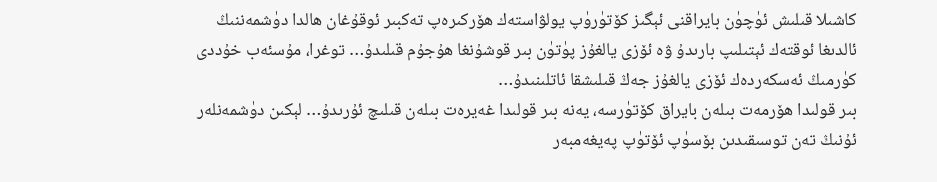كاشىلا قىلىش ئۈچۈن بايراقنى ئېگىز كۆتۈرۈپ يولۋاستەك ھۆركىرەپ تەكبىر ئوقۇغان ھالدا دۈشمەننىڭ ئالدىغا ئوقتەك ئېتىلىپ بارىدۇ ۋە ئۆزى يالغۇز پۈتۈن بىر قوشۇنغا ھۇجۇم قىلىدۇ… توغرا، مۇسئەب خۇددى كۈرمىڭ ئەسكەردەك ئۆزى يالغۇز جەڭ قىلىشقا ئاتلىنىدۇ…
بىر قولىدا ھۆرمەت بىلەن بايراق كۆتۈرسە، يەنە بىر قولىدا غەيرەت بىلەن قىلىچ ئۇرىدۇ… لېكىن دۈشمەنلەر ئۇنىڭ تەن توسىقىدىن بۆسۈپ ئۆتۈپ پەيغەمبەر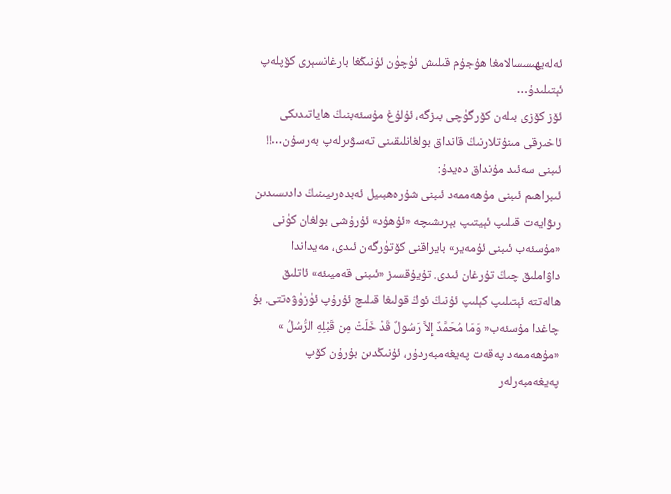ئەلەيھىسسالامغا ھۇجۇم قىلىش ئۈچۈن ئۇنىڭغا بارغانسېرى كۆپلەپ ئېتىلىدۇ…
ئۆز كۆزى بىلەن كۆرگۈچى بىزگە، ئۇلۇغ مۇسئەبنىڭ ھاياتىدىكى ئاخىرقى مىنۇتلارنىڭ قانداق بولغانلىقىنى تەسۋىرلەپ بەرسۇن…!!
ئىبنى سەئىد مۇنداق دەيدۇ:
ئىبراھىم ئىبنى مۇھەممەد ئىبنى شۇرەھبىيل ئەبدەرىيىنىڭ دادىسىدىن رىۋايەت قىلىپ ئېيتىپ بېرىشىچە «ئۇھۇد» ئۇرۇشى بولغان كۈنى «مۇسئەب ئىبنى ئۇمەير» بايراقنى كۆتۈرگەن ئىدى، مەيداندا داۋاملىق چىڭ تۇرغان ئىدى. تۇيۇقسىز «ئىبنى قەميىئە» ئاتلىق ھالەتتە ئېتىلىپ كېلىپ ئۇنىڭ ئوڭ قولىغا قىلىچ ئۇرۇپ ئۈزۈۋەتتى. بۇ چاغدا مۇسئەب« وَمَا مُحَمَّدٌ إِلاَّ رَسُولٌ قَدْ خَلَتْ مِن قَبْلِەِ الرُّسُلُ » «مۇھەممەد پەقەت پەيغەمبەردۇر، ئۇنىڭدىن بۇرۇن كۆپ پەيغەمبەرلەر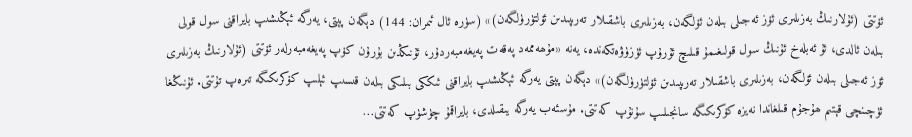ئۆتتى (ئۇلارنىڭ بەزىلىرى ئۆز ئەجىلى بىلەن ئۆلگەن، بەزىلىرى باشقىلار تەرىپىدىن ئۆلتۈرۈلگەن)» (سۈرە ئال ئىمران: 144) دېگەن پېتى، يەرگە ئېڭىشىپ بايراقنى سول قولى بىلەن ئالدى، ئۇ ئەبلەخ ئۇنىڭ سول قولىغىمۇ قىلىچ ئۇرۇپ ئۈزۈۋەتكەندە، يەنە «مۇھەممەد پەقەت پەيغەمبەردۇر، ئۇنىڭدىن بۇرۇن كۆپ پەيغەمبەرلەر ئۆتتى (ئۇلارنىڭ بەزىلىرى ئۆز ئەجىلى بىلەن ئۆلگەن، بەزىلىرى باشقىلار تەرىپىدىن ئۆلتۈرۈلگەن)» دېگەن پېتى يەرگە ئېڭىشىپ بايراقنى ئىككى بىلىكى بىلەن قىسىپ ئېلىپ كۆكرىكىگە تىرەپ تۇتتى. ئۇنىڭغا ئۈچىنچى قېتىم ھۇجۇم قىلغاندا نەيزە كۆكرىكىگە سانجىلىپ سۇنۇپ كەتتى. مۇسئەب يەرگە يىقىلدى، بايراقمۇ چۈشۈپ كەتتى…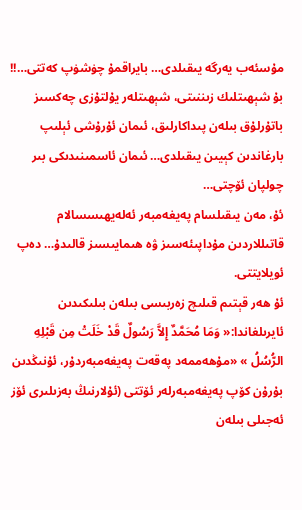مۇسئەب يەرگە يىقىلدى… بايراقمۇ چۈشۈپ كەتتى…!!
بۇ شېھىتلىك زىننىتى، شېھىتلەر يۇلتۇزى چەكسىز باتۇرلۇق بىلەن پىداكارلىق، ئىمان ئۇرۇشى ئېلىپ بارغاندىن كېيىن يىقىلدى… ئىمان ئاسمىنىدىكى بىر چولپان ئۆچتى…
ئۇ، مەن يىقىلسام پەيغەمبەر ئەلەيھىسسالام قاتىللاردىن مۇداپىئەسىز ۋە ھىمايىسىز قالىدۇ… دەپ ئويلايتتى.
ئۇ ھەر قېتىم قىلىچ زەربىسى بىلەن بىلىكىدىن ئايرىلغاندا:« وَمَا مُحَمَّدٌ إِلاَّ رَسُولٌ قَدْ خَلَتْ مِن قَبْلِەِ الرُّسُلُ » «مۇھەممەد پەقەت پەيغەمبەردۇر، ئۇنىڭدىن بۇرۇن كۆپ پەيغەمبەرلەر ئۆتتى (ئۇلارنىڭ بەزىلىرى ئۆز ئەجىلى بىلەن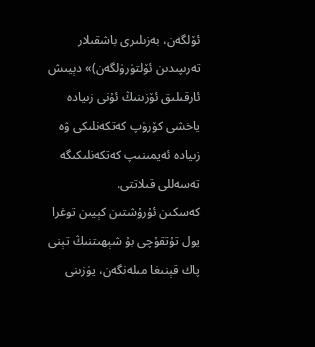ئۆلگەن، بەزىلىرى باشقىلار تەرىپىدىن ئۆلتۈرۈلگەن)» دېيىش ئارقىلىق ئۆزىنىڭ ئۇنى زىيادە ياخشى كۆرۈپ كەتكەنلىكى ۋە زىيادە ئەيمىنىپ كەتكەنلىكىگە تەسەللى قىلاتتى.
كەسكىن ئۇرۇشتىن كېيىن توغرا يول تۇتقۇچى بۇ شېھىتنىڭ تېنى پاك قېنىغا مىلەنگەن، يۈزىنى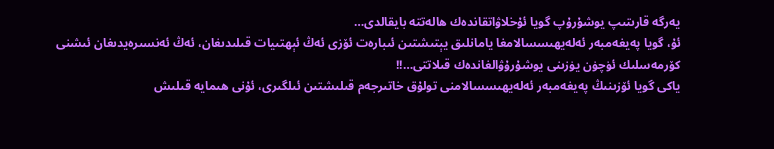يەرگە قارىتىپ يوشۇرۇپ گويا ئۇخلاۋاتقاندەك ھالەتتە بايقالدى…
ئۇ، گويا پەيغەمبەر ئەلەيھىسسالامغا يامانلىق يېتىشتىن ئىبارەت ئۆزى ئەڭ ئېھتىيات قىلىدىغان، ئەڭ ئەنسىرەيدىغان ئىشنى كۆرمەسلىك ئۈچۈن يۈزىنى يوشۇرۇۋالغاندەك قىلاتتى…!!
ياكى گويا ئۆزىنىڭ پەيغەمبەر ئەلەيھىسسالامنى تولۇق خاتىرجەم قىلىشتىن ئىلگىرى، ئۇنى ھىمايە قىلىش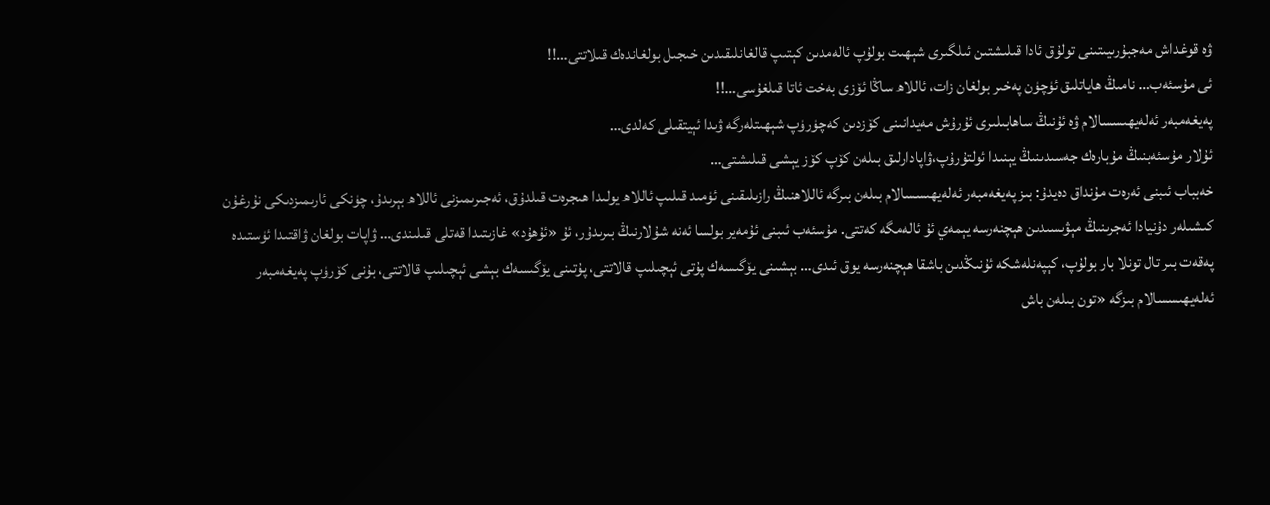ۋە قوغداش مەجبۇرىيىتىنى تولۇق ئادا قىلىشتىن ئىلگىرى شېھىت بولۇپ ئالەمدىن كېتىپ قالغانلىقىدىن خىجىل بولغاندەك قىلاتتى…!!
ئى مۇسئەب… نامىڭ ھاياتلىق ئۈچۈن پەخىر بولغان زات، ئاللاھ ساڭا ئۆزى بەخت ئاتا قىلغۇسى…!!
پەيغەمبەر ئەلەيھىسسالام ۋە ئۇنىڭ ساھابىلىرى ئۇرۇش مەيدانىنى كۆزدىن كەچۈرۈپ شېھىتلەرگە ۋىدا ئېيتقىلى كەلدى…
ئۇلار مۇسئەبنىڭ مۇبارەك جەسىدىنىڭ يېنىدا ئولتۇرۇپ،ۋاپادارلىق بىلەن كۆپ كۆز يېشى قىلىشتى…
خەبباب ئىبنى ئەرەت مۇنداق دەيدۇ: بىز پەيغەمبەر ئەلەيھىسسالام بىلەن بىرگە ئاللاھنىڭ رازىلىقىنى ئۈمىد قىلىپ ئاللاھ يولىدا ھىجرەت قىلدۇق، ئەجىرىمىزنى ئاللاھ بېرىدۇ، چۈنكى ئارىمىزدىكى نۇرغۇن كىشىلەر دۇنيادا ئەجرىنىڭ مېۋىسىدىن ھېچنەرسە يېمەي ئۇ ئالەمگە كەتتى. مۇسئەب ئىبنى ئۇمەير بولسا ئەنە شۇلارنىڭ بىرىدۇر، ئۇ «ئۇھۇد» غازىتىدا قەتلى قىلىندى… ۋاپات بولغان ۋاقتىدا ئۈستىدە پەقەت بىر تال تونلا بار بولۇپ، كېپەنلەشكە ئۇنىڭدىن باشقا ھېچنەرسە يوق ئىدى… بېشىنى يۆگىسەك پۇتى ئېچىلىپ قالاتتى، پۇتىنى يۆگىسەك بېشى ئېچىلىپ قالاتتى، بۇنى كۆرۈپ پەيغەمبەر ئەلەيھىسسالام بىزگە «تون بىلەن باش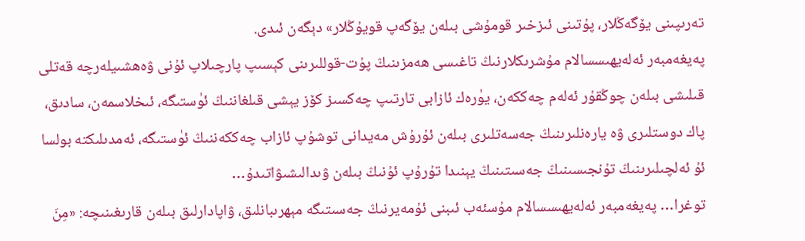تەرىپىنى يۆگەڭلار، پۇتىنى ئىزخىر قومۇشى بىلەن يۆگەپ قويۇڭلار» دېگەن ئىدى.
پەيغەمبەر ئەلەيھىسسالام مۇشرىكلارنىڭ تاغىسى ھەمزىنىڭ پۇت-قوللىرىنى كېسىپ پارچىلاپ ئۇنى ۋەھشىيلەرچە قەتلى قىلىشى بىلەن چوڭقۇر ئەلەم چەككەن، يۈرەك ئازابى تارتىپ چەكسىز كۆز يېشى قىلغاننىڭ ئۈستىگە، ئىخلاسمەن، سادىق، پاك دوستلىرى ۋە يارەنلىرىنىڭ جەسەتلىرى بىلەن ئۇرۇش مەيدانى توشۇپ ئازاب چەككەننىڭ ئۈستىگە، ئەمدىلىكتە بولسا ئۇ ئەلچىلىرىنىڭ تۇنجىسىنىڭ جەسىتىنىڭ يېنىدا تۇرۇپ ئۇنىڭ بىلەن ۋىدالىشىۋاتىدۇ…
توغرا… پەيغەمبەر ئەلەيھىسسالام مۇسئەب ئىبنى ئۇمەيرنىڭ جەسىتىگە مېھرىبانلىق، ۋاپادارلىق بىلەن قارىغىنىچە: «مِنَ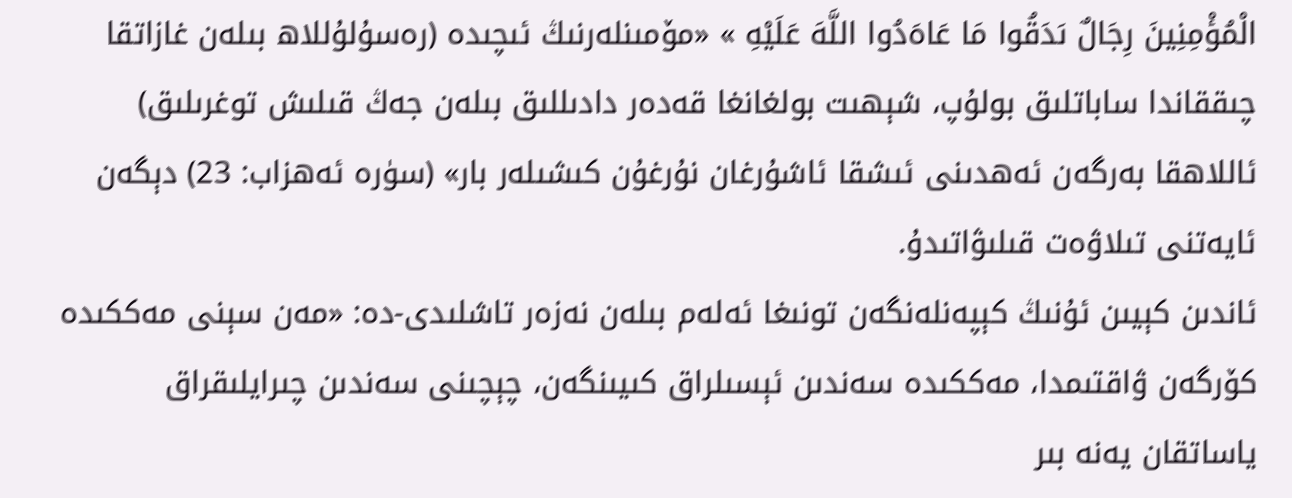الْمُؤْمِنِينَ رِجَالٌ ىَدَقُوا مَا عَاەَدُوا اللَّەَ عَلَيْەِ » «مۆمىنلەرنىڭ ئىچىدە (رەسۇلۇللاھ بىلەن غازاتقا چىققاندا ساباتلىق بولۇپ، شېھىت بولغانغا قەدەر دادىللىق بىلەن جەڭ قىلىش توغرىلىق) ئاللاھقا بەرگەن ئەھدىنى ئىشقا ئاشۇرغان نۇرغۇن كىشىلەر بار» (سۈرە ئەھزاب: 23) دېگەن ئايەتنى تىلاۋەت قىلىۋاتىدۇ.
ئاندىن كېيىن ئۇنىڭ كېپەنلەنگەن تونىغا ئەلەم بىلەن نەزەر تاشلىدى-دە: «مەن سېنى مەككىدە كۆرگەن ۋاقتىمدا، مەككىدە سەندىن ئېسىلراق كىيىنگەن، چېچىنى سەندىن چىرايلىقراق ياساتقان يەنە بىر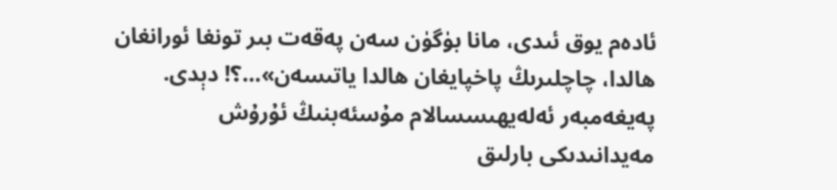ئادەم يوق ئىدى، مانا بۈگۈن سەن پەقەت بىر تونغا ئورانغان ھالدا، چاچلىرىڭ پاخپايغان ھالدا ياتىسەن»…؟! دېدى.
پەيغەمبەر ئەلەيھىسسالام مۇسئەبنىڭ ئۇرۇش مەيدانىدىكى بارلىق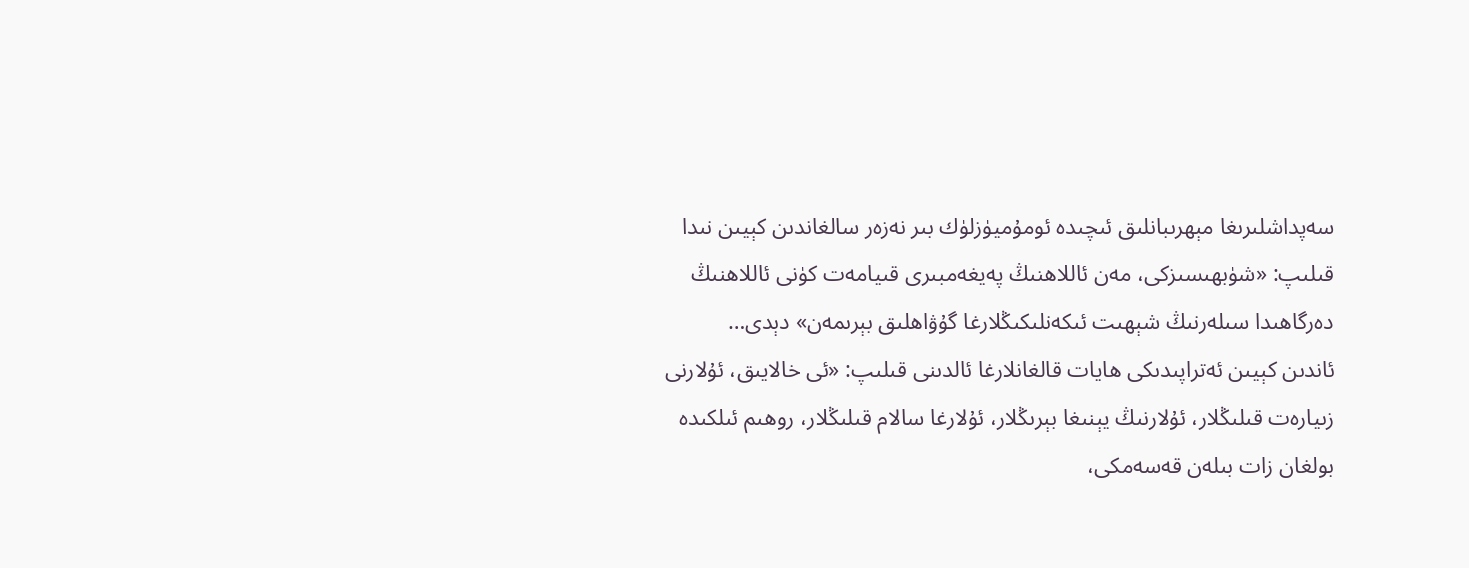سەپداشلىرىغا مېھرىبانلىق ئىچىدە ئومۇميۈزلۈك بىر نەزەر سالغاندىن كېيىن نىدا قىلىپ: «شۈبھىسىزكى، مەن ئاللاھنىڭ پەيغەمبىرى قىيامەت كۈنى ئاللاھنىڭ دەرگاھىدا سىلەرنىڭ شېھىت ئىكەنلىكىڭلارغا گۇۋاھلىق بېرىمەن» دېدى…
ئاندىن كېيىن ئەتراپىدىكى ھايات قالغانلارغا ئالدىنى قىلىپ: «ئى خالايىق، ئۇلارنى زىيارەت قىلىڭلار، ئۇلارنىڭ يېنىغا بېرىڭلار، ئۇلارغا سالام قىلىڭلار، روھىم ئىلكىدە بولغان زات بىلەن قەسەمكى،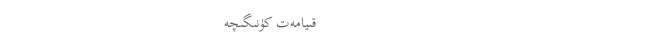قىيامەت كۈنىگىچە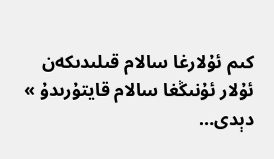كىم ئۇلارغا سالام قىلىدىكەن ئۇلار ئۇنىڭغا سالام قايتۇرىدۇ » دېدى…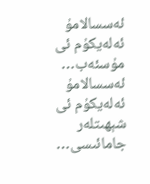ئەسسالامۇ ئەلەيكۇم ئى مۇسئەب… ئەسسالامۇ ئەلەيكۇم ئى شېھىتلەر جامائىسى…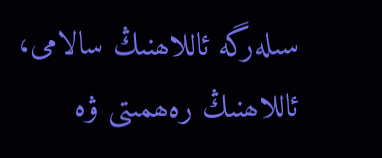سىلەرگە ئاللاھنىڭ سالامى، ئاللاھنىڭ رەھمىتى ۋە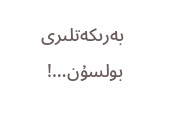بەرىكەتلىرى بولسۇن…!